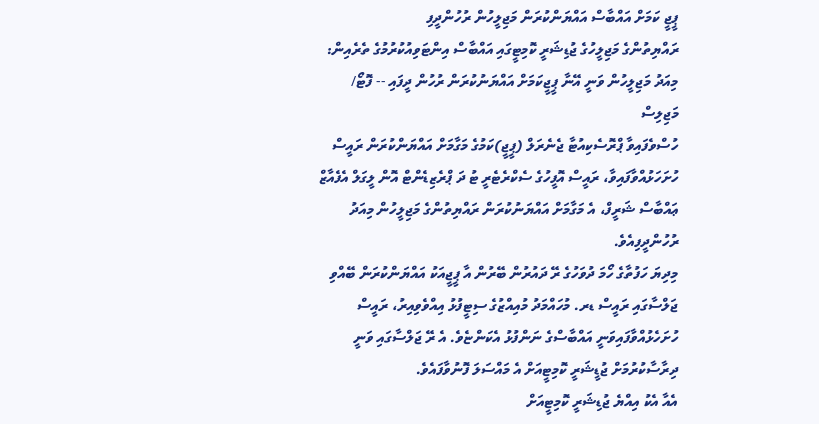ޕީޖީ ކަމަށް އައްބާސް އައްޔަންކުރަން މަޖިލީހުން ރުހުންދީފި
ރައްޔިތުންގެ މަޖިލީހުގެ ޖުޑިޝަރީ ކޮމިޓީގައި އައްބާސް އިންޓަވިއުކުރުމުގެ ތެރެއިން: މިއަދު މަޖިލީހުން ވަނީ އޭނާ ޕީޖީކަމަށް އައްޔަނުކުރަން ރުހުން ދީފައި -- ފޮޓޯ/ މަޖިލިސް
ހުސްވެފައިވާ ޕްރޮސެކިއުޓާ ޖެނެރަލް (ޕީޖީ)ކަމުގެ މަގާމަށް އައްޔަންކުރަން ރައީސް ހުށަހަޅުއްވާފައިވާ، ރައީސް އޮފީހުގެ ސެކްރެޓެރީ ޓު ދަ ޕްރެޒިޑެންޓް އޮން ލީގަލް އެފެއާޒް ޢައްބާސް ޝަރީފް، އެ މަގާމަށް އައްޔަނުކުރަން ރައްޔިތުންގެ މަޖިލީހުން މިއަދު ރުހުންދީފިއެވެ.
މިދިޔަ ހަފުތާގެ ހޯމަ ދުވަހުގެ ރޭ ދައުރުން ބޭރުން އާ ޕީޖީއަކު އައްޔަންކުރަން ބޭއްވި ޖަލްސާގައި ރައީސް ޑރ. މުހައްމަދު މުއިއްޒުގެ ސިޓީފުޅު އިއްވެވިއިރު، ރައީސް ހުށަހެޅުއްވާފައިވަނީ އައްބާސްގެ ނަންފުޅު އެކަންޏެވެ. އެ ރޭ ޖަލްސާގައި ވަނީ ދިރާސާކުރުމަށް ޖުޑީޝަރީ ކޮމިޓީއަށް އެ މައްސަލަ ފޮނުވާފައެވެ.
އެއާ އެކު އިއްޔެ ޖުޑިޝަރީ ކޮމިޓީއަށް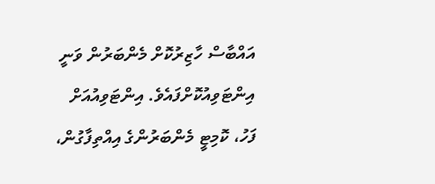އައްބާސް ހާޒިރުކޮށް މެންބަރުން ވަނީ އިންޓަވިއުކޮށްފައެވެ. އިންޓަވިއުއަށް ފަހު، ކޮމިޓީ މެންބަރުންގެ އިއްތިފާގުން،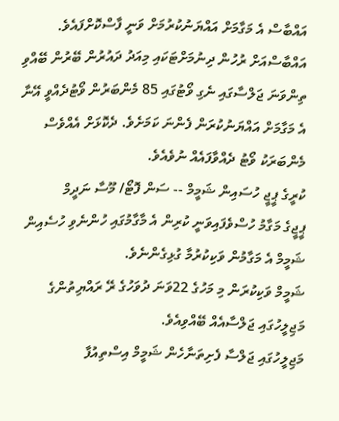އައްބާސް އެ މަގާމަށް އައްޔަނުކުރުމަށް ވަނީ ފާސްކޮށްފައެވެ.
އައްބާސްއަށް ރުހުން ދިނުމަށްޓަކައި މިއަދު ދައުރުން ބޭރުން ބޭއްވި ތިންވަނަ ޖަލްސާގައި ނެގި ވޯޓުގައި 85 މެންބަރުން ވޯޓުދެއްވީ އޭނާ އެ މަގާމަށް އައްޔަނުކުރަން ފެންނަ ކަމަށެވެ. ދެކޮޅަށް އެއްވެސް މެންބަރަކު ވޯޓު ދެއްވާފައެއް ނުވެއެވެ.
ކުރީގެ ޕީޖީ ހުސައިން ޝަމީމް -- ސަން ފޮޓޯ/ މޫސާ ނަދީމް
ޕީޖީގެ މަގާމު ހުސްވެފައިވަނީ ކުރިން އެ މާގާމުގައި ހުންނެވި ހުސެއިން ޝަމީމް އެ މަގާމުން ވަކިކުރުމާ ގުޅިގެންނެވެ.
ޝަމީމް ވަކިކުރަން މި މަހުގެ 22ވަނަ ދުވަހުގެ ރޭ ރައްޔިތުންގެ މަޖިލީހުގައި ޖަލްސާއެއް ބޭއްވިއެވެ.
މަޖިލީހުގައި ޖަލްސާ ފެށިތަނާހެން ޝަމީމް އިސްތިއުފާ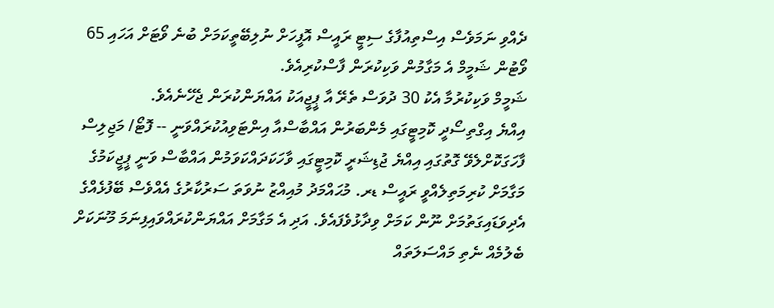ދެއްވި ނަމަވެސް އިސްތިއުފާގެ ސިޓީ ރައީސް އޮފީހަށް ނުލިބޭތީކަމަށް ބުނެ ވޯޓަށް އަހައި 65 ވޯޓުން ޝަމީމް އެ މަގާމުން ވަކިކުރަން ފާސްކުރިއެވެ.
ޝަމީމް ވަކިކުރުމާ އެކު 30 ދުވަސް ތެރޭ އާ ޕީޖީއަކު އައްޔަންކުރަން ޖެހޭނެއެވެ.
އިއްޔެ އިގްތިސޯދީ ކޮމިޓީގައި މެންބަރުން އައްބާސްއާ އިންޓަވިއުކުރައްވަނީ -- ފޮޓޯ/ މަޖިލިސް
ފާހަގަކޮށްލެވޭ ގޮތުގައި އިއްޔެ ޖުޑިޝަރީ ކޮމިޓީގައި ވާހަކަދައްކަވަމުން އައްބާސް ވަނީ ޕީޖީކަމުގެ މަގާމަށް ކުރިމަތިލެއްވީ ރައީސް ޑރ. މުޙައްމަދު މުއިއްޒު ނުވަތަ ސަރުކާރުގެ އެއްވެސް ބޭފުޅެއްގެ އެދިވަޑައިގަތުމަށް ނޫން ކަމަށް ވިދާޅުވެފައެވެ. އަދި އެ މަގާމަށް އައްޔަންކުރައްވައިފިނަމަ މޫނަކަށް ބެލުމެއް ނެތި މައްސަލަތައް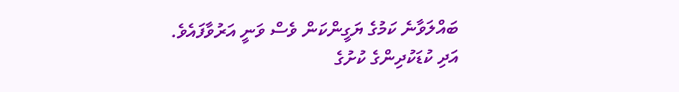ބައްލަވާނެ ކަމުގެ ޔަގީންކަން ވެސް ވަނީ އަރުވާފައެވެ.
އަދި ކުޑަކުދިންގެ ކުށުގެ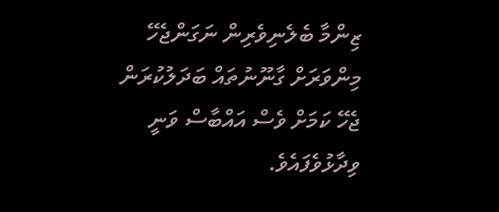ޒިންމާ ބެލެނިވެރިން ނަގަންޖެހޭ މިންވަރަށް ގާނޫނުތައް ބަދަލުކުރަން ޖެހޭ ކަމަށް ވެސް އައްބާސް ވަނީ ވިދާޅުވެފައެވެ.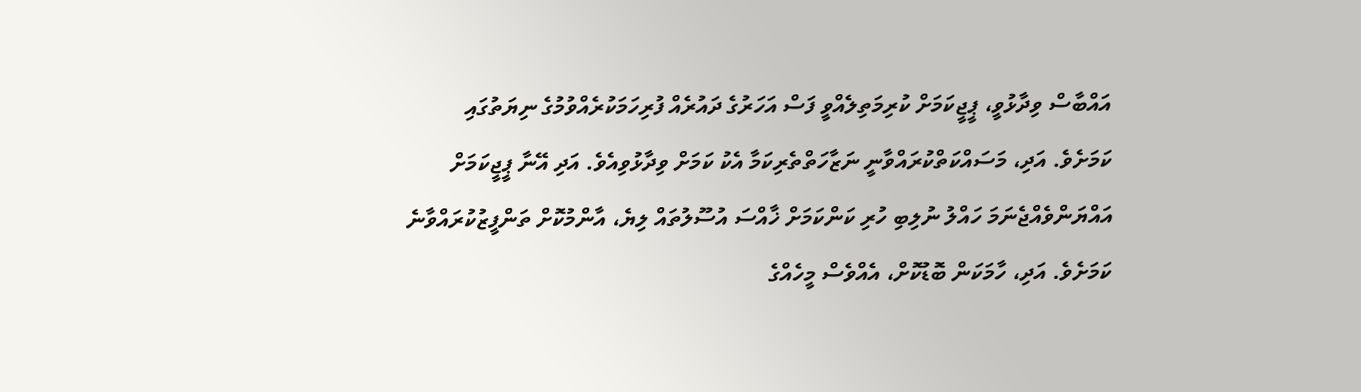އައްބާސް ވިދާޅުވީ، ޕީޖީކަމަށް ކުރިމަތިލެއްވީ ފަސް އަހަރުގެ ދައުރެއް ފުރިހަމަކުރެއްވުމުގެ ނިޔަތުގައި ކަމަށެވެ. އަދި، މަސައްކަތްކުރައްވާނީ ނަޒާހަތްތެރިކަމާ އެކު ކަމަށް ވިދާޅުވިއެވެ. އަދި އޭނާ ޕީޖީކަމަށް އައްޔަންވެއްޖެނަމަ ހައްލު ނުލިބި ހުރި ކަންކަމަށް ޚާއްސަ އުސޫލުތައް ލިޔެ، އާންމުކޮށް ތަންފީޒުކުރައްވާނެ ކަމަށެވެ. އަދި، ހާމަކަން ބޮޑުކޮށް، އެއްވެސް މީހެއްގެ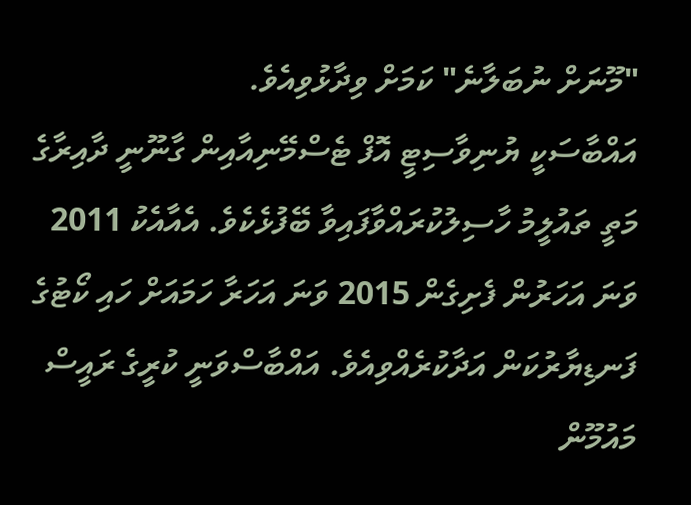"މޫނަށް ނުބަލާނެ" ކަމަށް ވިދާޅުވިއެވެ.
އައްބާސަކީ ޔުނިވާސިޓީ އޮފް ޓެސްމޭނިއާއިން ގާނޫނީ ދާއިރާގެ މަތީ ތައުލީމު ހާސިލުކުރައްވާފައިވާ ބޭފުޅެކެވެ. އެއާއެކު 2011 ވަނަ އަހަރުން ފެށިގެން 2015 ވަނަ އަހަރާ ހަމައަށް ހައި ކޯޓުގެ ފަނޑިޔާރުކަން އަދާކުރެއްވިއެވެ. އައްބާސްވަނީ ކުރީގެ ރައީސް މައުމޫން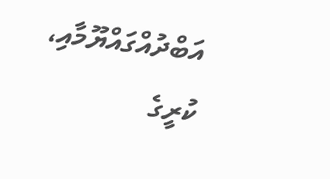އަބްދުއްގައްޔޫމާއި، ކުރީގެ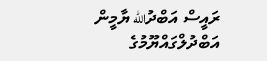ރައީސް އަބްދުالله ޔާމީން އަބްދުލްގައްޔޫމުގެ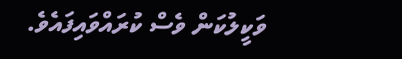ވަކީލުކަން ވެސް ކުރައްވައިފައެވެ.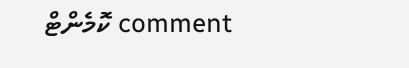comment ކޮމެންޓް